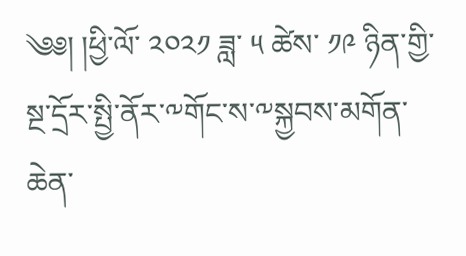༄༅། །ཕྱི་ལོ་ ༢༠༢༡ ཟླ་ ༥ ཚེས་ ༡༩ ཉིན་གྱི་སྔ་དྲོར་སྤྱི་ནོར་༸གོང་ས་༸སྐྱབས་མགོན་ཆེན་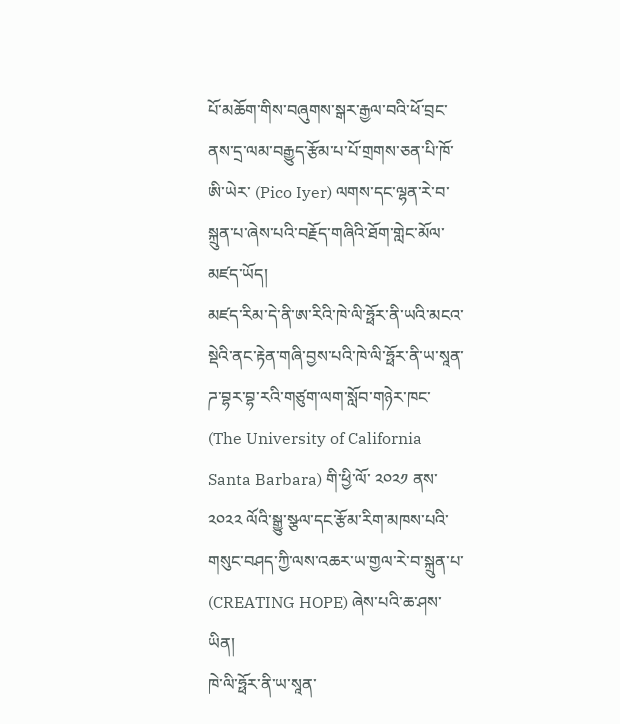པོ་མཆོག་གིས་བཞུགས་སྒར་རྒྱལ་བའི་ཕོ་བྲང་ནས་དྲ་ལམ་བརྒྱུད་རྩོམ་པ་པོ་གྲགས་ཅན་པི་ཁོ་ཨི་ཡེར་ (Pico Iyer) ལགས་དང་ལྷན་རེ་བ་སྐྲུན་པ་ཞེས་པའི་བརྗོད་གཞིའི་ཐོག་གླེང་མོལ་མཛད་ཡོད།
མཛད་རིམ་དེ་ནི་ཨ་རིའི་ཁེ་ལི་ཧྥོར་ནི་ཡའི་མངའ་སྡེའི་ནང་རྟེན་གཞི་བྱས་པའི་ཁེ་ལི་ཧྥོར་ནི་ཡ་སཱན་ཌ་བྷར་བྷ་རའི་གཙུག་ལག་སློབ་གཉེར་ཁང་ (The University of California Santa Barbara) གི་ཕྱི་ལོ་ ༢༠༢༡ ནས་ ༢༠༢༢ ལོའི་སྒྱུ་སྩལ་དང་རྩོམ་རིག་མཁས་པའི་གསུང་བཤད་ཀྱི་ལས་འཆར་ཡ་གྱལ་རེ་བ་སྐྲུན་པ་ (CREATING HOPE) ཞེས་པའི་ཆ་ཤས་ཡིན།
ཁེ་ལི་ཧྥོར་ནི་ཡ་སཱན་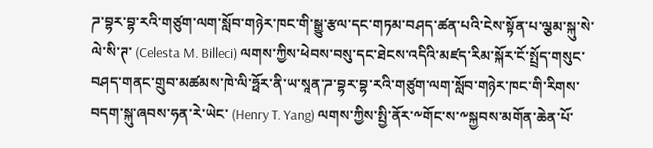ཌ་བྷར་བྷ་རའི་གཙུག་ལག་སློབ་གཉེར་ཁང་གི་སྒྱུ་རྩལ་དང་གཏམ་བཤད་ཚན་པའི་ངེས་སྟོན་པ་ལྕམ་སྐུ་སེ་ལེ་སི་ཊ་ (Celesta M. Billeci) ལགས་ཀྱིས་ཕེབས་བསུ་དང་ཐེངས་འདིའི་མཛད་རིམ་སྐོར་ངོ་སྤྲོད་གསུང་བཤད་གནང་གྲུབ་མཚམས་ཁེ་ལི་ཧྥོར་ནི་ཡ་སཱན་ཌ་བྷར་བྷ་རའི་གཙུག་ལག་སློབ་གཉེར་ཁང་གི་རིགས་བདག་སྐུ་ཞབས་ཧན་རེ་ཡེང་ (Henry T. Yang) ལགས་ཀྱིས་སྤྱི་ནོར་༸གོང་ས་༸སྐྱབས་མགོན་ཆེན་པོ་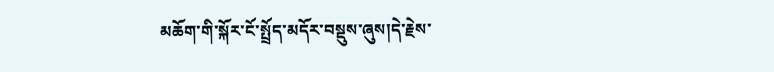མཆོག་གི་སྐོར་ངོ་སྤྲོད་མདོར་བསྡུས་ཞུས།དེ་རྗེས་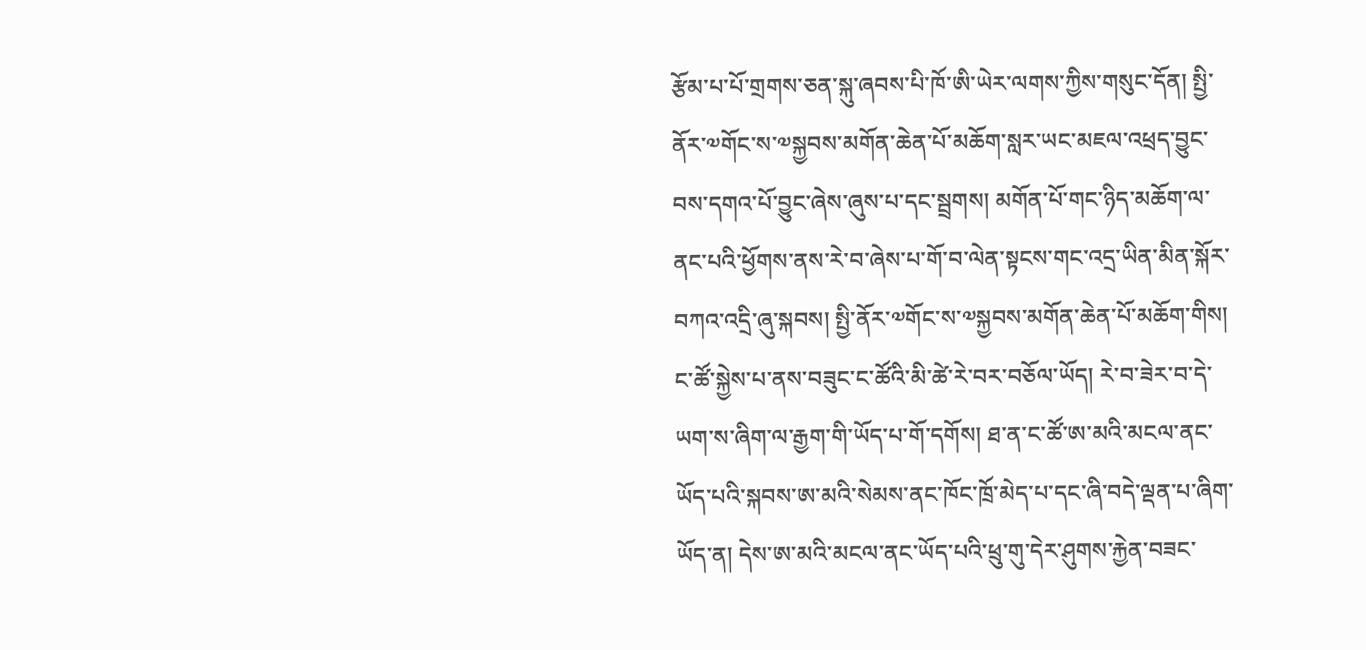རྩོམ་པ་པོ་གྲགས་ཅན་སྐུ་ཞབས་པི་ཁོ་ཨི་ཡེར་ལགས་ཀྱིས་གསུང་དོན། སྤྱི་ནོར་༧གོང་ས་༧སྐྱབས་མགོན་ཆེན་པོ་མཆོག་སླར་ཡང་མཇལ་འཕྲད་བྱུང་བས་དགའ་པོ་བྱུང་ཞེས་ཞུས་པ་དང་སྦྲགས། མགོན་པོ་གང་ཉིད་མཆོག་ལ་ནང་པའི་ཕྱོགས་ནས་རེ་བ་ཞེས་པ་གོ་བ་ལེན་སྟངས་གང་འདྲ་ཡིན་མིན་སྐོར་བཀའ་འདྲི་ཞུ་སྐབས། སྤྱི་ནོར་༧གོང་ས་༧སྐྱབས་མགོན་ཆེན་པོ་མཆོག་གིས། ང་ཚོ་སྐྱེས་པ་ནས་བཟུང་ང་ཚོའི་མི་ཚེ་རེ་བར་བཅོལ་ཡོད། རེ་བ་ཟེར་བ་དེ་ཡག་ས་ཞིག་ལ་རྒྱག་གི་ཡོད་པ་གོ་དགོས། ཐ་ན་ང་ཚོ་ཨ་མའི་མངལ་ནང་ཡོད་པའི་སྐབས་ཨ་མའི་སེམས་ནང་ཁོང་ཁྲོ་མེད་པ་དང་ཞི་བདེ་ལྡན་པ་ཞིག་ཡོད་ན། དེས་ཨ་མའི་མངལ་ནང་ཡོད་པའི་ཕྲུ་གུ་དེར་ཤུགས་རྐྱེན་བཟང་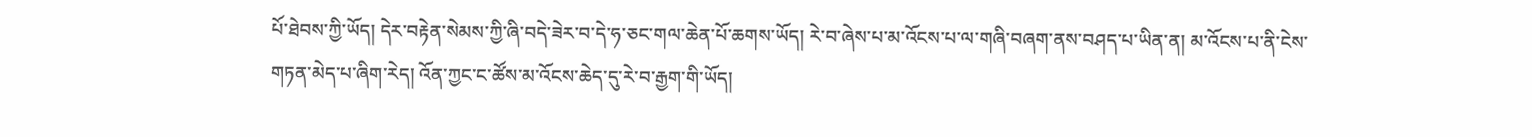པོ་ཐེབས་ཀྱི་ཡོད། དེར་བརྟེན་སེམས་ཀྱི་ཞི་བདེ་ཟེར་བ་དེ་ཧ་ཅང་གལ་ཆེན་པོ་ཆགས་ཡོད། རེ་བ་ཞེས་པ་མ་འོངས་པ་ལ་གཞི་བཞག་ནས་བཤད་པ་ཡིན་ན། མ་འོངས་པ་ནི་ངེས་གཏན་མེད་པ་ཞིག་རེད། འོན་ཀྱང་ང་ཚོས་མ་འོངས་ཆེད་དུ་རེ་བ་རྒྱག་གི་ཡོད།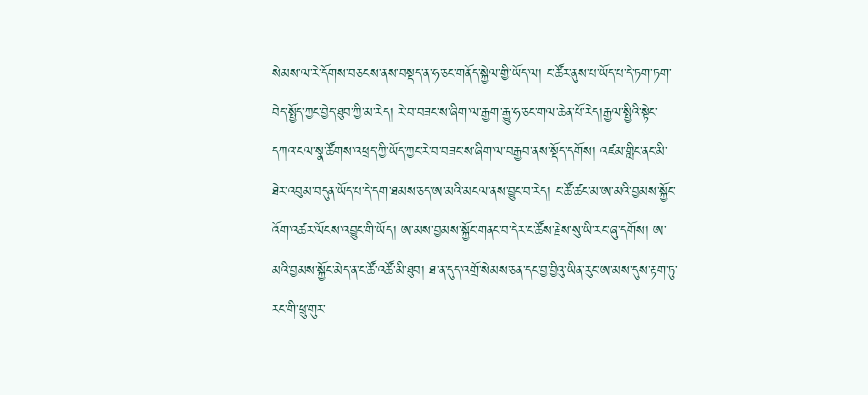སེམས་ལ་རེ་དོགས་བཅངས་ནས་བསྡད་ན་ཧ་ཅང་གནོད་སྐྱེལ་གྱི་ཡོད་ལ། ང་ཚོར་ནུས་པ་ཡོད་པ་དེ་ཏག་ཏག་བེད་སྤྱོད་ཀྱང་བྱེད་ཐུབ་ཀྱི་མ་རེད། རེ་བ་བཟང་ས་ཞིག་ལ་རྒྱག་རྒྱུ་ཧ་ཅང་གལ་ཆེན་པོ་རེད།རྒྱལ་སྤྱིའི་སྟེང་དཀའ་ངལ་སྣ་ཚོགས་འཕྲད་ཀྱི་ཡོད་ཀྱང་རེ་བ་བཟང་ས་ཞིག་ལ་བརྒྱབ་ནས་སྡོད་དགོས། འཛམ་གླིང་ནང་མི་ཐེར་འབུམ་བདུན་ཡོད་པ་དེ་དག་ཐམས་ཅད་ཨ་མའི་མངལ་ནས་བྱུང་བ་རེད། ང་ཚོ་ཚང་མ་ཨ་མའི་བྱམས་སྐྱོང་འོག་འཚར་ལོངས་འབྱུང་གི་ཡོད། ཨ་མས་བྱམས་སྐྱོང་གནང་བ་དེར་ང་ཚོས་རྗེས་སུ་ཡི་རང་ཞུ་དགོས། ཨ་མའི་བྱམས་སྐྱོང་མེད་ན་ང་ཚོ་འཚོ་མི་ཐུབ། ཐ་ན་དུད་འགྲོ་སེམས་ཅན་དང་བྱ་བྱིའུ་ཡིན་རུང་ཨ་མས་དུས་རྟག་ཏུ་རང་གི་ཕྲུ་གུར་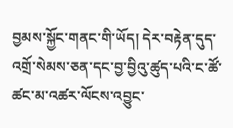བྱམས་སྐྱོང་གནང་གི་ཡོད། དེར་བརྟེན་དུད་འགྲོ་སེམས་ཅན་དང་བྱ་བྱིའུ་ཚུད་པའི་ང་ཚོ་ཚང་མ་འཚར་ལོངས་འབྱུང་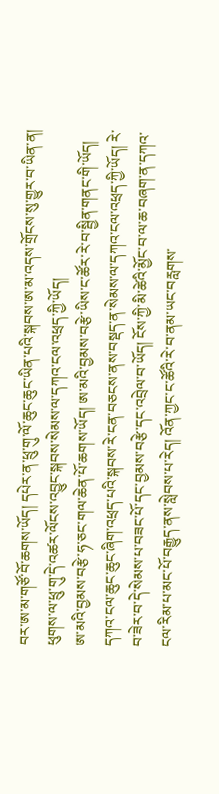བར་ཨ་མ་གཙོ་བོ་ཆགས་ཡོད། དཔེར་ན་ཕྲུ་གུ་ལོ་ཆུང་ཆུང་ཡིན་པའི་སྐབས་ཨ་མ་འདས་གྲོངས་སུ་གྱུར་བ་ཡིན་ན། ཕུགས་ལ་ཕྲུ་གུ་དེ་འཚར་ལོངས་འབྱུང་སྐབས་སེམས་ལ་དཀའ་ངལ་འཕྲད་ཀྱི་ཡོད།
ཨ་མའི་བྱམས་བརྩེ་ཧ་ཅང་གལ་ཆེན་པོ་ཆགས་ཡོད། ཨ་མའི་བྱམས་བརྩེ་ཡིས་ང་ཚོར་རེ་བ་སྦྱིན་གནང་གི་ཡོད། དཀའ་ངལ་ཆུང་ཆུང་ཞིག་འཕྲད་པའི་སྐབས་རེ་ངན་བཅངས་ནས་བསྡད་ན་སེམས་ལ་དཀའ་ངལ་འཕྲད་ཀྱི་ཡོད། རེ་བ་ཟེར་བ་དེ་སེམས་པ་བཟང་པོ་དང་བྱམས་བརྩེ་དང་འབྲེལ་བ་ཡོད། ངོས་ཀྱི་མི་ཚེའི་མྱོང་བ་ལ་ཆ་བཞག་ན་དཀའ་ངལ་རིམ་པ་མང་པོ་བརྒྱུད་ནས་སླེབས་པ་རེད། འོན་ཀྱང་ང་ཚོའི་རེ་བ་ནམ་ཡང་བརླགས་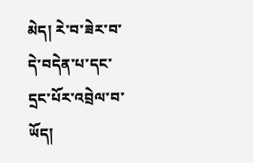མེད། རེ་བ་ཟེར་བ་དེ་བདེན་པ་དང་དྲང་པོར་འབྲེལ་བ་ཡོད།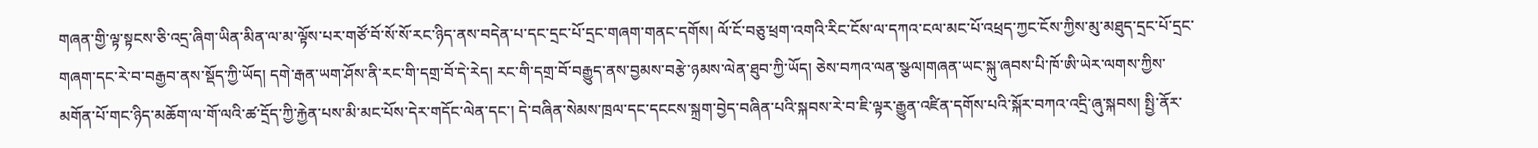གཞན་གྱི་ལྟ་སྟངས་ཅི་འདྲ་ཞིག་ཡིན་མིན་ལ་མ་ལྟོས་པར་གཙོ་བོ་སོ་སོ་རང་ཉིད་ནས་བདེན་པ་དང་དྲང་པོ་དྲང་གཞག་གནང་དགོས། ལོ་ངོ་བཅུ་ཕྲག་འགའི་རིང་ངོས་ལ་དཀའ་ངལ་མང་པོ་འཕྲད་ཀྱང་ངོས་ཀྱིས་མུ་མཐུད་དྲང་པོ་དྲང་གཞག་དང་རེ་བ་བརྒྱབ་ནས་སྡོད་ཀྱི་ཡོད། དགེ་རྒན་ཡག་ཤོས་ནི་རང་གི་དགྲ་བོ་དེ་རེད། རང་གི་དགྲ་བོ་བརྒྱུད་ནས་བྱམས་བརྩེ་ཉམས་ལེན་ཐུབ་ཀྱི་ཡོད། ཅེས་བཀའ་ལན་སྩལ།གཞན་ཡང་སྐུ་ཞབས་པི་ཁོ་ཨི་ཡེར་ལགས་ཀྱིས་མགོན་པོ་གང་ཉིད་མཆོག་ལ་གོ་ལའི་ཚ་དྲོད་ཀྱི་རྐྱེན་པས་མི་མང་པོས་དེར་གདོང་ལེན་དང་། དེ་བཞིན་སེམས་ཁྲལ་དང་དངངས་སྐྲག་བྱེད་བཞིན་པའི་སྐབས་རེ་བ་ཇི་ལྟར་རྒྱུན་འཛིན་དགོས་པའི་སྐོར་བཀའ་འདྲི་ཞུ་སྐབས། སྤྱི་ནོར་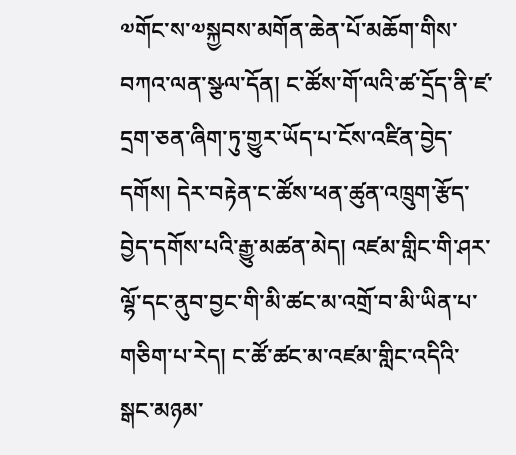༧གོང་ས་༧སྐྱབས་མགོན་ཆེན་པོ་མཆོག་གིས་བཀའ་ལན་སྩལ་དོན། ང་ཚོས་གོ་ལའི་ཚ་དྲོད་ནི་ཛ་དྲག་ཅན་ཞིག་ཏུ་གྱུར་ཡོད་པ་ངོས་འཛིན་བྱེད་དགོས། དེར་བརྟེན་ང་ཚོས་ཕན་ཚུན་འཁྲུག་རྩོད་བྱེད་དགོས་པའི་རྒྱུ་མཚན་མེད། འཛམ་གླིང་གི་ཤར་ལྷོ་དང་ནུབ་བྱང་གི་མི་ཚང་མ་འགྲོ་བ་མི་ཡིན་པ་གཅིག་པ་རེད། ང་ཚོ་ཚང་མ་འཛམ་གླིང་འདིའི་སྒང་མཉམ་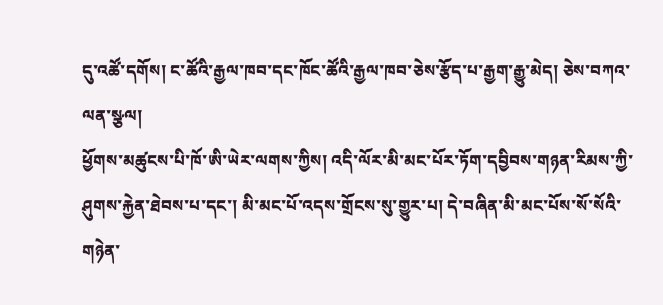དུ་འཚོ་དགོས། ང་ཚོའི་རྒྱལ་ཁབ་དང་ཁོང་ཚོའི་རྒྱལ་ཁབ་ཅེས་རྩོད་པ་རྒྱག་རྒྱུ་མེད། ཅེས་བཀའ་ལན་སྩལ།
ཕྱོགས་མཚུངས་པི་ཁོ་ཨི་ཡེར་ལགས་ཀྱིས། འདི་ལོར་མི་མང་པོར་ཏོག་དབྱིབས་གཉན་རིམས་ཀྱི་ཤུགས་རྐྱེན་ཐེབས་པ་དང་། མི་མང་པོ་འདས་གྲོངས་སུ་གྱུར་པ། དེ་བཞིན་མི་མང་པོས་སོ་སོའི་གཉེན་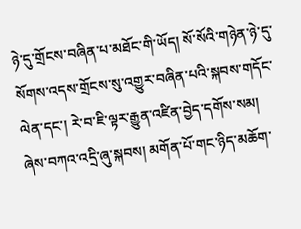ཉེ་དུ་གྲོངས་བཞིན་པ་མཐོང་གི་ཡོད། སོ་སོའི་གཉེན་ཉེ་དུ་སོགས་འདས་གྲོངས་སུ་འགྱུར་བཞིན་པའི་སྐབས་གདོང་ལེན་དང་། རེ་བ་ཇི་ལྟར་རྒྱུན་འཛིན་བྱེད་དགོས་སམ། ཞེས་བཀའ་འདྲི་ཞུ་སྐབས། མགོན་པོ་གང་ཉིད་མཆོག་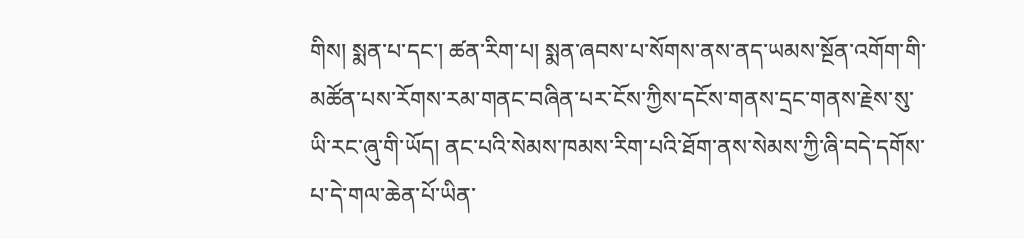གིས། སྨན་པ་དང་། ཚན་རིག་པ། སྨན་ཞབས་པ་སོགས་ནས་ནད་ཡམས་སྔོན་འགོག་གི་མཚོན་པས་རོགས་རམ་གནང་བཞིན་པར་ངོས་ཀྱིས་དངོས་གནས་དྲང་གནས་རྗེས་སུ་ཡི་རང་ཞུ་གི་ཡོད། ནང་པའི་སེམས་ཁམས་རིག་པའི་ཐོག་ནས་སེམས་ཀྱི་ཞི་བདེ་དགོས་པ་དེ་གལ་ཆེན་པོ་ཡིན་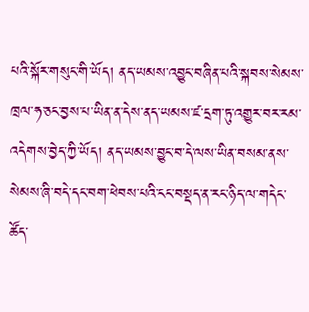པའི་སྐོར་གསུང་གི་ཡོད། ནད་ཡམས་འབྱུང་བཞིན་པའི་སྐབས་སེམས་ཁྲལ་ཧ་ཅང་བྱས་པ་ཡིན་ན་དེས་ནད་ཡམས་ཛ་དྲག་ཏུ་འགྱུར་བར་རམ་འདེགས་བྱེད་ཀྱི་ཡོད། ནད་ཡམས་བྱུང་བ་དེ་ལས་ཡིན་བསམ་ནས་སེམས་ཞི་བདེ་དང་བག་ཕེབས་པའི་ངང་བསྡད་ན་རང་ཉིད་ལ་གདེང་ཚོད་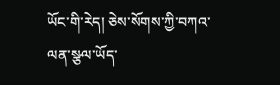ཡོང་གི་རེད། ཅེས་སོགས་ཀྱི་བཀའ་ལན་སྩལ་ཡོད་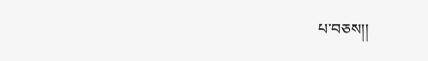པ་བཅས།།